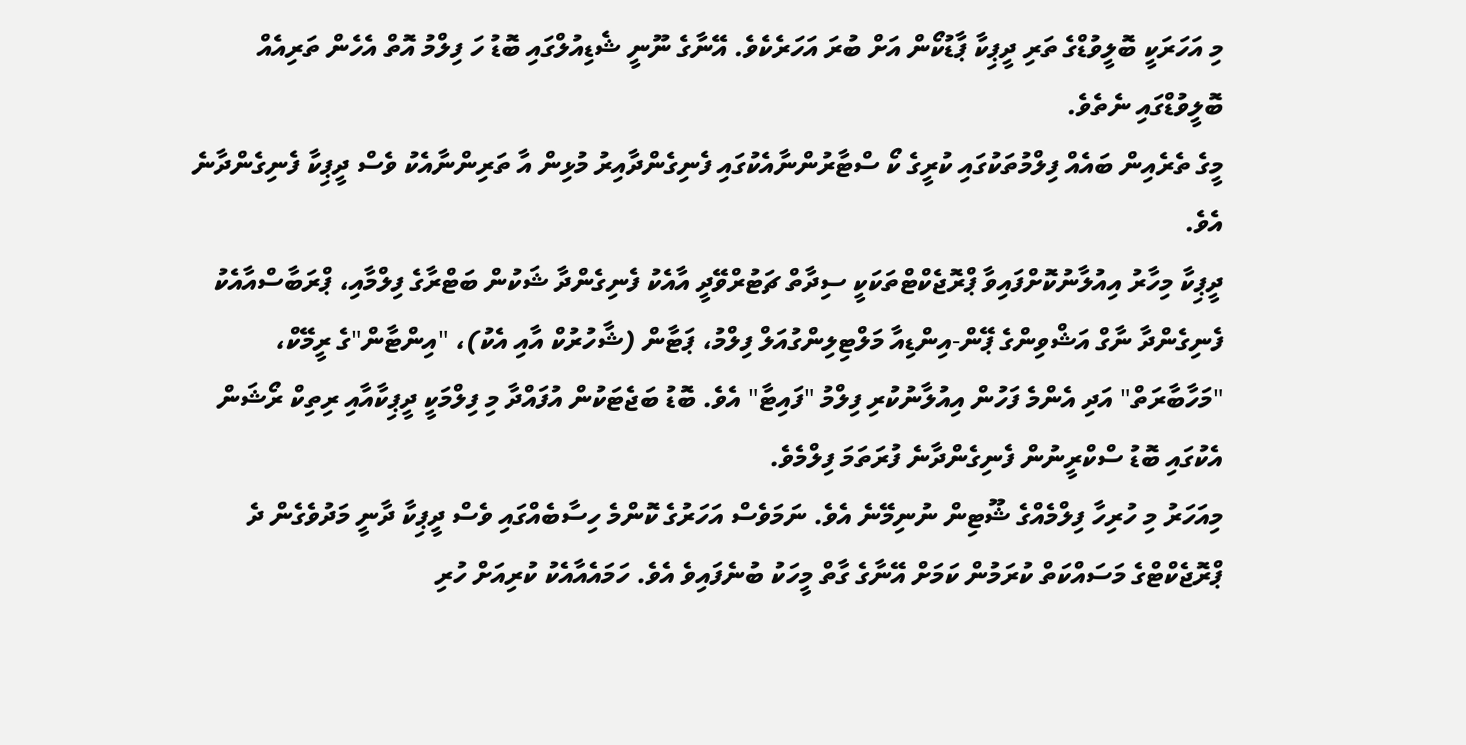މި އަހަރަކީ ބޮލީވުޑްގެ ތަރި ދީޕިކާ ޕާޑުކޯން އަށް ބުރަ އަހަރެކެވެ. އޭނާގެ ނޫނީ ޝެޑިއުލްގައި ބޮޑު ހަ ފިލްމު އޮތް އެހެން ތަރިއެއް ބޮލީވުޑްގައި ނެތެވެ.
މީގެ ތެރެއިން ބައެއް ފިލްމުތަކުގައި ކުރީގެ ކޯ ސްޓާރުންނާއެކުގައި ފެނިގެންދާއިރު މުޅިން އާ ތަރިންނާއެކު ވެސް ދީޕިކާ ފެނިގެންދާނެ އެވެ.
ދީޕިކާ މިހާރު އިއުލާނުކޮށްފައިވާ ޕްރޮޖެކްޓްތަކަކީ ސިދާތް ޗަޓުރްވޭދީ އާއެކު ފެނިގެންދާ ޝަކުން ބަޓްރާގެ ފިލްމާއި، ޕްރަބާސްއާއެކު ފެނިގެންދާ ނާގް އަޝްވިންގެ ޕޭން-އިންޑިއާ މަލްޓިލިންގުއަލް ފިލްމު، ޕަޓާން (ޝާހުރުކް އާއި އެކު)، "އިންޓާން"ގެ ރީމޭކް، "މަހާބާރަތް" އަދި އެންމެ ފަހުން އިއުލާނުކުރި ފިލްމު "ފައިޓާ" އެވެ. ބޮޑު ބަޖެޓަކުން އުފައްދާ މި ފިލްމަކީ ދީޕިކާއާއި ރިތިކް ރޯޝަން އެކުގައި ބޮޑު ސްކްރީނުން ފެނިގެންދާނެ ފުރަތަމަ ފިލްމެވެ.
މިއަހަރު މި ހުރިހާ ފިލްމެއްގެ ޝޫޓިން ނުނިމޭނެ އެވެ. ނަމަވެސް އަހަރުގެ ކޮންމެ ހިސާބެއްގައި ވެސް ދީޕިކާ ދާނީ މަދުވެގެން ދެ ޕްރޮޖެކްޓްގެ މަސައްކަތް ކުރަމުން ކަމަށް އޭނާގެ ގާތް މީހަކު ބުނެފައިވެ އެވެ. ހަމައެއާއެކު ކުރިއަށް ހުރި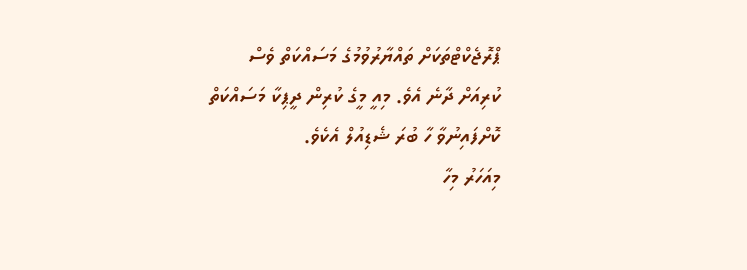ޕްރޮޖެކްޓްތަކަށް ތައްޔާރުވުމުގެ މަސައްކަތް ވެސް ކުރިއަށް ދާނެ އެވެ. މިއީ މީގެ ކުރިން ދީޕިކާ މަސައްކަތް ކޮށްފައިނުވާ ހާ ބުރަ ޝެޑިއުލް އެކެވެ.
މިއަހަރު މިހާ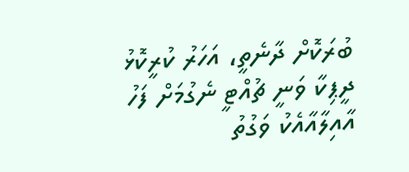ބުރަކޮށް ދާނެތީ، އަހަރު ކުރީކޮޅު ދީޕިކާ ވަނީ ޗުއްޓީ ނެގުމަށް ފަހު އާއިލާއާއެކު ވަގުތު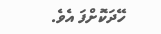ހޭދަކޮށްފަ އެވެ.